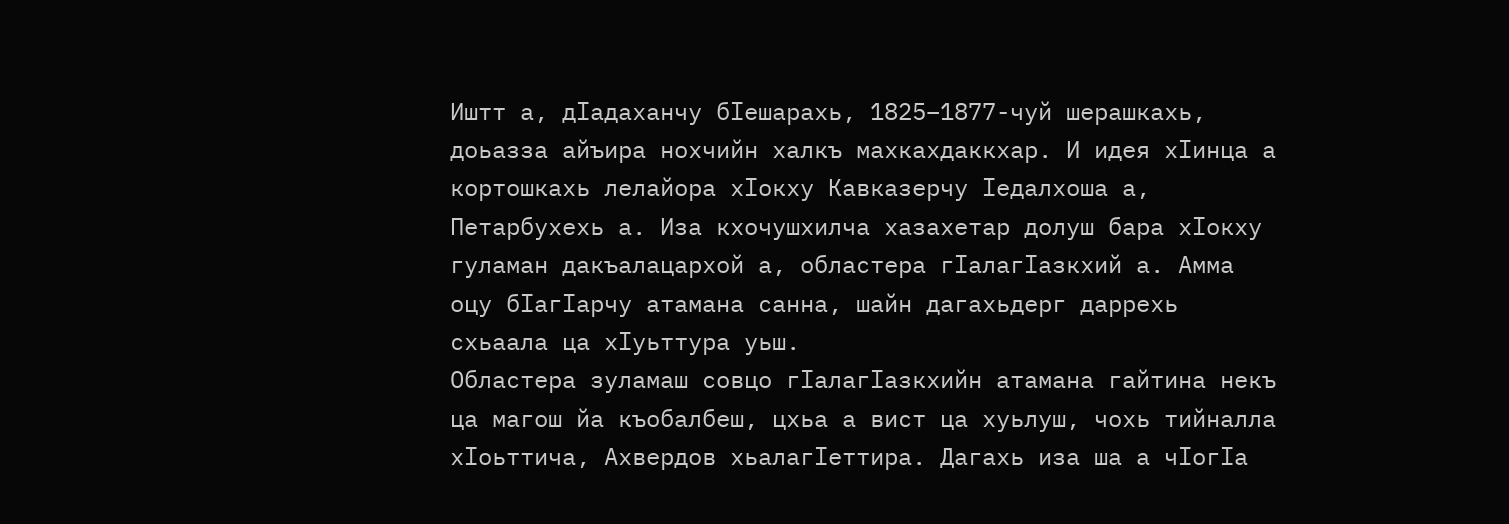Иштт а, дӏадаханчу бӏешарахь, 1825–1877-чуй шерашкахь, доьазза айъира нохчийн халкъ махкахдаккхар. И идея хӏинца а кортошкахь лелайора хӏокху Кавказерчу ӏедалхоша а, Петарбухехь а. Иза кхочушхилча хазахетар долуш бара хӏокху гуламан дакъалацархой а, областера гӏалагӏазкхий а. Амма оцу бӏагӏарчу атамана санна, шайн дагахьдерг даррехь схьаала ца хӏуьттура уьш.
Областера зуламаш совцо гӏалагӏазкхийн атамана гайтина некъ ца магош йа къобалбеш, цхьа а вист ца хуьлуш, чохь тийналла хӏоьттича, Ахвердов хьалагӏеттира. Дагахь иза ша а чӏогӏа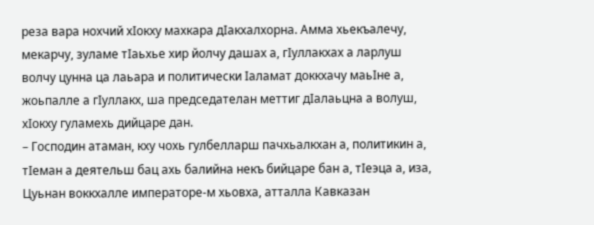реза вара нохчий хӏокху махкара дӏакхалхорна. Амма хьекъалечу, мекарчу, зуламе тӏаьхье хир йолчу дашах а, гӏуллакхах а ларлуш волчу цунна ца лаьара и политически ӏаламат доккхачу маьӏне а, жоьпалле а гӏуллакх, ша председателан меттиг дӏалаьцна а волуш, хӏокху гуламехь дийцаре дан.
– Господин атаман, кху чохь гулбелларш пачхьалкхан а, политикин а, тӏеман а деятельш бац ахь балийна некъ бийцаре бан а, тӏеэца а, иза, Цуьнан воккхалле императоре-м хьовха, атталла Кавказан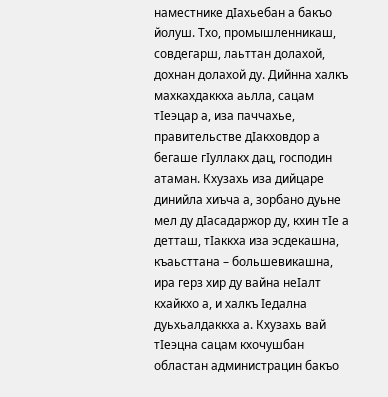наместнике дӏахьебан а бакъо йолуш. Тхо, промышленникаш, совдегарш, лаьттан долахой, дохнан долахой ду. Дийнна халкъ махкахдаккха аьлла, сацам тӏеэцар а, иза паччахье, правительстве дӏакховдор а бегаше гӏуллакх дац, господин атаман. Кхузахь иза дийцаре динийла хиъча а, зорбано дуьне мел ду дӏасадаржор ду, кхин тӏе а детташ, тӏаккха иза эсдекашна, къаьсттана – большевикашна, ира герз хир ду вайна неӏалт кхайкхо а, и халкъ ӏедална дуьхьалдаккха а. Кхузахь вай тӏеэцна сацам кхочушбан областан администрацин бакъо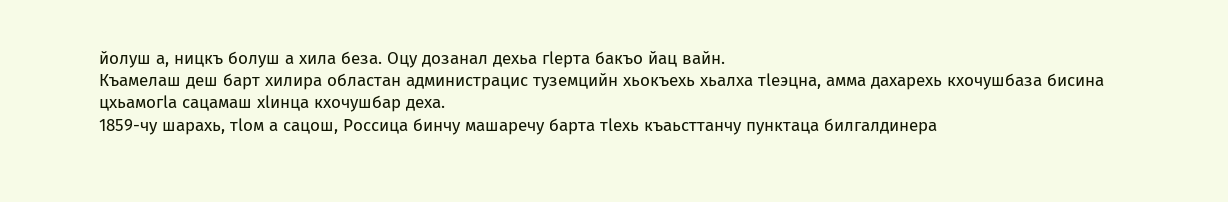йолуш а, ницкъ болуш а хила беза. Оцу дозанал дехьа гӏерта бакъо йац вайн.
Къамелаш деш барт хилира областан администрацис туземцийн хьокъехь хьалха тӏеэцна, амма дахарехь кхочушбаза бисина цхьамогӏа сацамаш хӏинца кхочушбар деха.
1859-чу шарахь, тӏом а сацош, Россица бинчу машаречу барта тӏехь къаьсттанчу пунктаца билгалдинера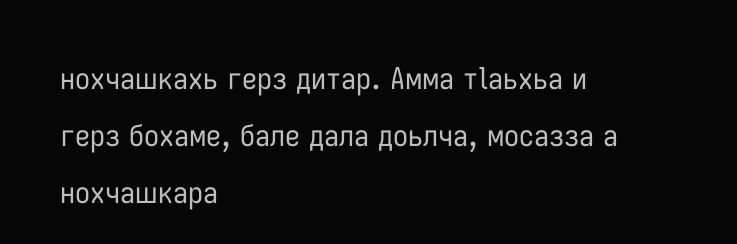нохчашкахь герз дитар. Амма тӏаьхьа и герз бохаме, бале дала доьлча, мосазза а нохчашкара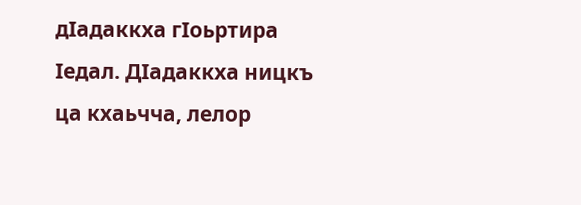дӏадаккха гӏоьртира ӏедал. Дӏадаккха ницкъ ца кхаьчча, лелор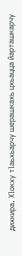дихкира. Хӏокху тӏаьхьарчу шерашкахь цхьацца йарташкарчу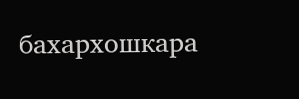бахархошкара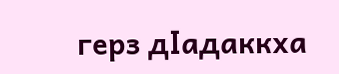герз дӏадаккха